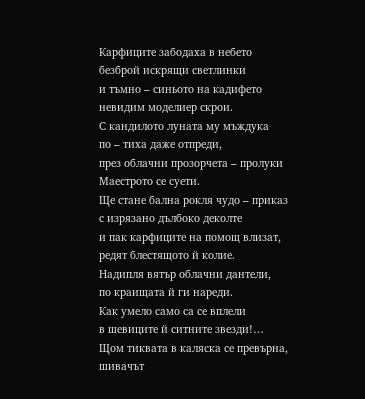Карфиците забодаха в небето
безброй искрящи светлинки
и тъмно – синьото на кадифето
невидим моделиер скрои.
С кандилото луната му мъждука
по – тиха даже отпреди,
през облачни прозорчета – пролуки
Маестрото се суети.
Ще стане бална рокля чудо – приказ
с изрязано дълбоко деколте
и пак карфиците на помощ влизат,
редят блестящото й колие.
Надипля вятър облачни дантели,
по краищата й ги нареди.
Как умело само са се вплели
в шевиците й ситните звезди!…
Щом тиквата в каляска се превърна,
шивачът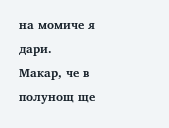на момиче я дари.
Макар, че в полунощ ще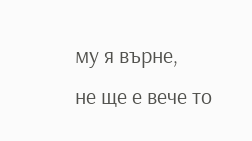му я върне,
не ще е вече то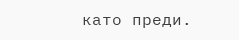като преди.